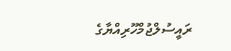ރައީސުލްޖުމްހޫރިއްޔާގެ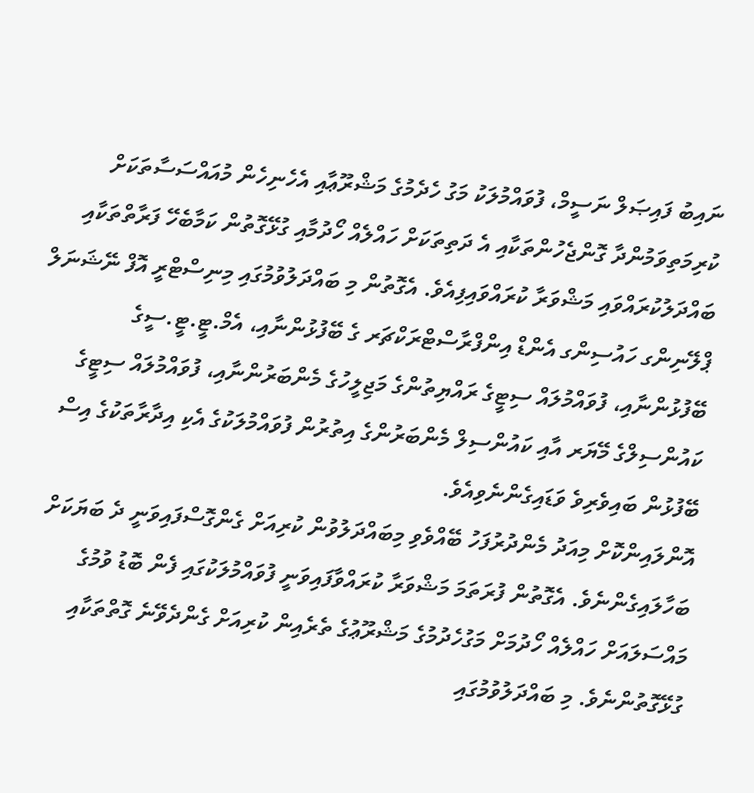ނައިބު ފައިޞަލް ނަސީމް، ފުވައްމުލަކު މަގު ހެދެމުގެ މަޝްރޫޢާއި އެހެނިހެން މުއައްސަސާތަކަށް ކުރިމަތިވަމުންދާ ގޮންޖެހުންތަކާއި އެ ދަތިތަކަށް ހައްލެއް ހޯދުމާއި ގުޅޭގޮތުން ކަމާބެހޭ ފަރާތްތަކާއި ބައްދަލުކުރައްވައި މަޝްވަރާ ކުރައްވައިފިއެވެ. އެގޮތުން މި ބައްދަލުވުމުގައި މިނިސްޓްރީ އޮފް ނޭޝަނަލް ޕްލޭނިންގ ހައުސިންގ އެންޑް އިންފްރާސްޓްރަކްޗަރ ގެ ބޭފުޅުންނާއި، އެމް.ޓީ.ޓީ.ސީގެ ބޭފުޅުންނާއި، ފުވައްމުލައް ސިޓީގެ ރައްޔިތުންގެ މަޖިލީހުގެ މެންބަރުންނާއި، ފުވައްމުލައް ސިޓީގެ ކައުންސިލްގެ މޭޔަރ އާއި ކައުންސިލް މެންބަރުންގެ އިތުރުން ފުވައްމުލަކުގެ އެކި އިދާރާތަކުގެ އިސް ބޭފުޅުން ބައިވެރިވެ ވަޑައިގެންނެވިއެވެ.
އޮންލައިންކޮށް މިއަދު މެންދުރުފަހު ބޭއްވެވި މިބައްދަލުވުން ކުރިއަށް ގެންގޮސްފައިވަނީ ދެ ބަޔަކަށް ބަހާލައިގެންނެވެ. އެގޮތުން ފުރަތަމަ މަޝްވަރާ ކުރައްވާފައިވަނީ ފުވައްމުލަކުގައި ފެން ބޮޑު ވުމުގެ މައްސަލައަށް ހައްލެއް ހޯދުމަށް މަގުހެދުމުގެ މަޝްރޫޢުގެ ތެރެއިން ކުރިއަށް ގެންދެވޭނެ ގޮތްތަކާއި ގުޅޭގޮތުންނެވެ. މި ބައްދަލުވުމުގައި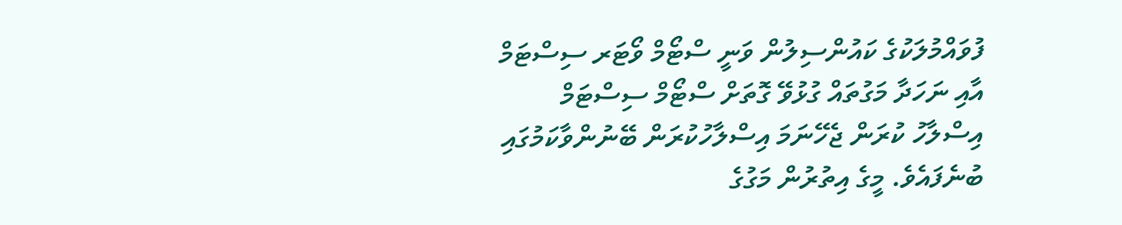ފުވައްމުލަކުގެ ކައުންސިލުން ވަނީ ސްޓޯމް ވޯޓަރ ސިސްޓަމް އާއި ނަހަދާ މަގުތައް ގުޅުވޭ ގޮތަށް ސްޓޯމް ސިސްޓަމް އިސްލާހު ކުރަން ޖެހޭނަމަ އިސްލާހުކުރަން ބޭނުންވާކަމުގައި ބުނެފައެވެ. މީގެ އިތުރުން މަގުގެ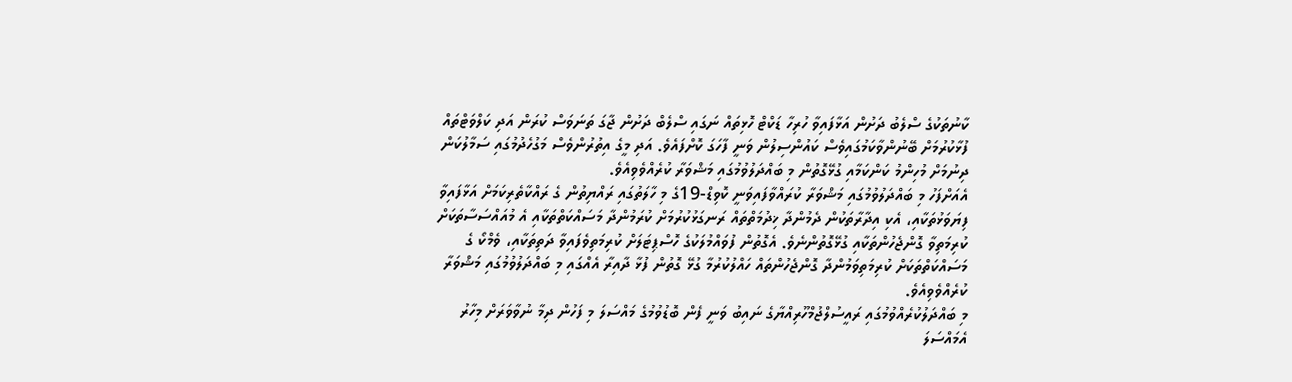ކާނުތަކުގެ ސްލެބު ދަށުން އަޅާފައިވާ ހުރިހާ ޑަކްޓް ހޮޅިތައް ނަގައި ސްލެބް ދަށުން ޖާގަ ތަނަވަސް ކުރަން އަދި ކަލްވަޓްތައް ފުޅާކުރުމަށް ބޭނުންވާކަމުގައިވެސް ކައުންސިލުން ވަނީ ފާހަގަ ކޮށްފައެވެ. އަދި މީގެ އިތުރުންވެސް މަގުހެދުމުގައި ސަމާލުކަން ދިނުމަށް މުހިންމު ކަންކަމާއި ގުޅޭގޮތުން މި ބައްދަލުވުމުގައި މަޝްވަރާ ކުރެއްވެވިއެވެ.
އެއަށްފަހު މި ބައްދަލުވުމުގައި މަޝްވަރާ ކުރައްވާފައިވަނީ ކޮވިޑް-19ގެ މި ހާލަތުގައި ރައްޔިތުން ގެ ރައްކާތެރިކަމަށް އަޅާފައިވާ ފިޔަވަޅުތަކާއި، އެކި އިދާރާތަކުން ދެމުންދާ ޚިދުމަތްތައް ރަނގަޅުކުރުމަށް ކުރަމުންދާ މަސައްކަތްތަކާއި އެ މުއައްސަސާތަކަށް ކުރިމަތިވާ ގޮންޖެހުންތަކާއި ގުޅޭގޮތުންނެވެ. އެގޮތުން ފުވައްމުލަކުގެ ހޮސްޕިޓަލަށް ކުރިމަތިވެފައިވާ ދަތިތަކާއި، ވެމްކޯ ގެ މަސައްކަތްތަކަށް ކުރިމަތިވަމުންދާ ގޮންޖެހުންތައް ހައްލުކުރުމާ ގުޅޭ ގޮތުން ފުޅާ ދާއިރާ އެއްގައި މި ބައްދަލުވުމުގައި މަޝްވަރާ ކުރެއްވެވިއެވެ.
މި ބައްދަލުކުރެއްވުމުގައި ރައީސުލްޖުމްހޫރިއްޔާގެ ނައިބު ވަނީ ފެން ބޮޑުވުމުގެ މައްސަލަ މި ފަހުން ދިމާ ނުވާވަރަށް މިހާރު އެމައްސަލަ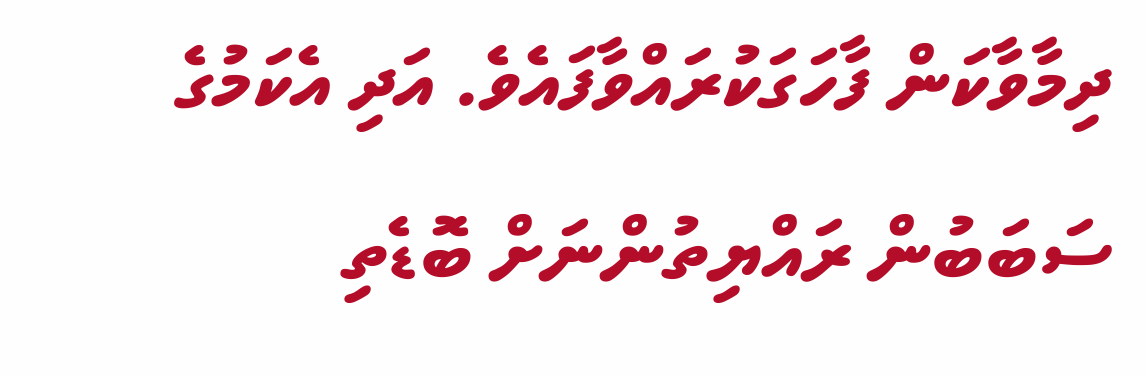ދިމާވާކަން ފާހަގަކުރައްވާފައެވެ. އަދި އެކަމުގެ ސަބަބުން ރައްޔިތުންނަށް ބޮޑެތި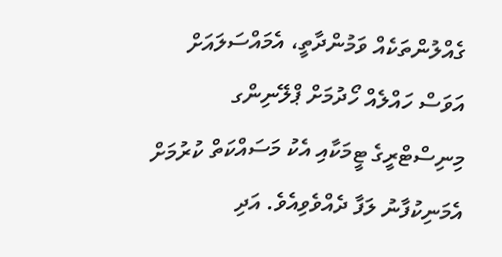ގެއްލުންތަކެއް ވަމުންދާތީ، އެމައްސަލައަށް އަވަސް ހައްލެއް ހޯދުމަށް ޕްލޭނިންގ މިނިސްޓްރީގެ ޓީމަކާއި އެކު މަސައްކަތް ކުރުމަށް އެމަނިކުފާނު ލަފާ ދެއްވެވިއެވެ. އަދި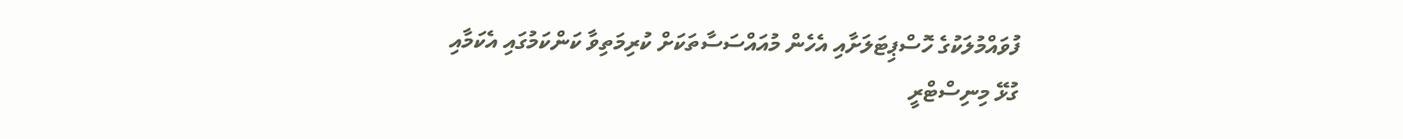ފުވައްމުލަކުގެ ހޮސްޕިޓަލަށާއި އެހެން މުއައްސަސާތަކަށް ކުރިމަތިވާ ކަންކަމުގައި އެކަމާއި ގުޅޭ މިނިސްޓްރީ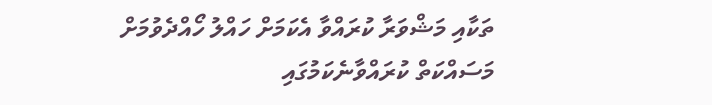ތަކާއި މަޝްވަރާ ކުރައްވާ އެކަމަށް ހައްލު ހޯއްދެވުމަށް މަސައްކަތް ކުރައްވާނެކަމުގައި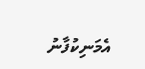އެމަނިކުފާނު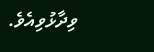ވިދާޅުވިއެވެ.